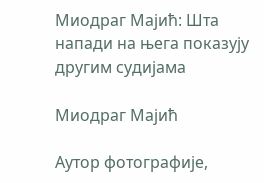Миодраг Мајић: Шта напади на њега показују другим судијама

Миодраг Мајић

Аутор фотографије,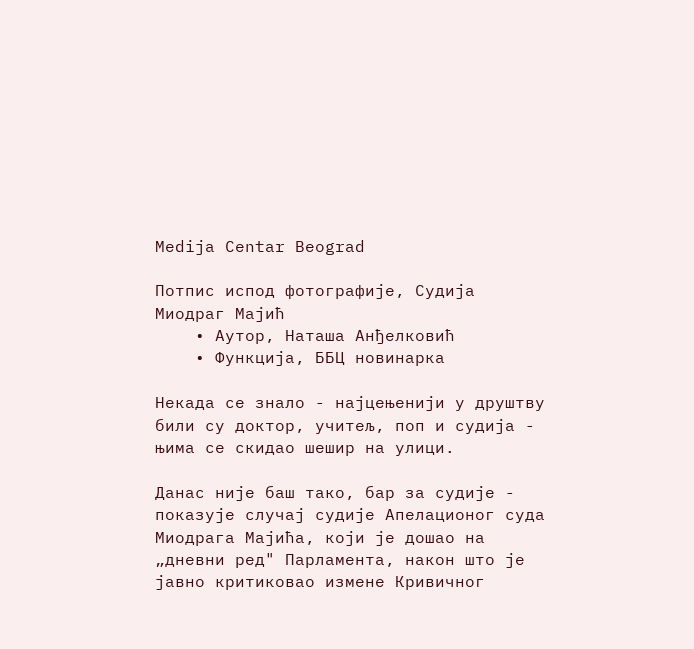Medija Centar Beograd

Потпис испод фотографије, Судија Миодраг Мајић
    • Аутор, Наташа Анђелковић
    • Функција, ББЦ новинарка

Некада се знало - најцењенији у друштву били су доктор, учитељ, поп и судија - њима се скидао шешир на улици.

Данас није баш тако, бар за судије - показује случај судије Апелационог суда Миодрага Мајића, који је дошао на „дневни ред" Парламента, након што је јавно критиковао измене Кривичног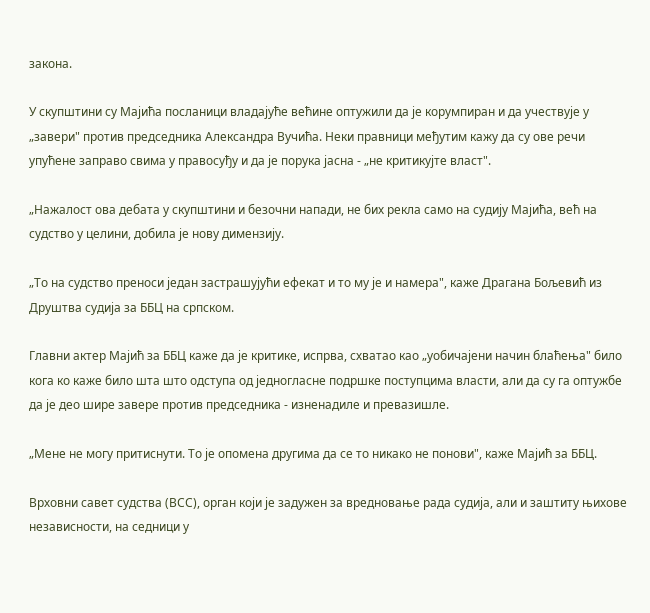закона.

У скупштини су Мајића посланици владајуће већине оптужили да је корумпиран и да учествује у „завери" против председника Александра Вучића. Неки правници међутим кажу да су ове речи упућене заправо свима у правосуђу и да је порука јасна - „не критикујте власт".

„Нажалост ова дебата у скупштини и безочни напади, не бих рекла само на судију Мајића, већ на судство у целини, добила је нову димензију.

„То на судство преноси један застрашујући ефекат и то му је и намера", каже Драгана Бољевић из Друштва судија за ББЦ на српском.

Главни актер Мајић за ББЦ каже да је критике, испрва, схватао као „уобичајени начин блаћења" било кога ко каже било шта што одступа од једногласне подршке поступцима власти, али да су га оптужбе да је део шире завере против председника - изненадиле и превазишле.

„Мене не могу притиснути. То је опомена другима да се то никако не понови", каже Мајић за ББЦ.

Врховни савет судства (ВСС), орган који је задужен за вредновање рада судија, али и заштиту њихове независности, на седници у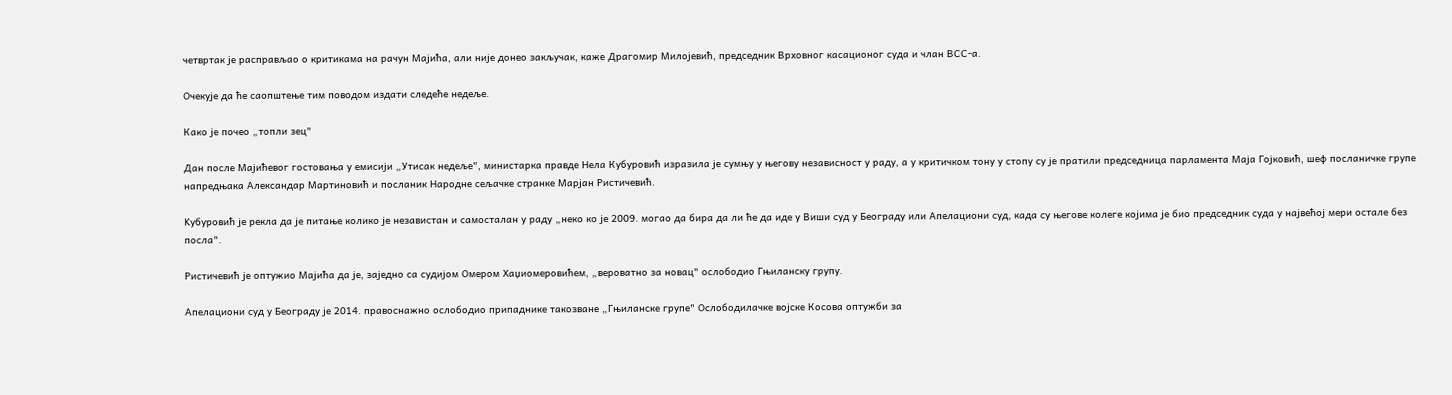четвртак је расправљао о критикама на рачун Мајића, али није донео закључак, каже Драгомир Милојевић, председник Врховног касационог суда и члан ВСС-а.

Очекује да ће саопштење тим поводом издати следеће недеље.

Како је почео „топли зец"

Дан после Мајићевог гостовања у емисији „Утисак недеље", министарка правде Нела Кубуровић изразила је сумњу у његову независност у раду, а у критичком тону у стопу су је пратили председница парламента Маја Гојковић, шеф посланичке групе напредњака Александар Мартиновић и посланик Народне сељачке странке Марјан Ристичевић.

Kубуровић је рекла да је питање колико је независтан и самосталан у раду „неко ко је 2009. могао да бира да ли ће да иде у Виши суд у Београду или Апелациони суд, када су његове колеге којима је био председник суда у највећој мери остале без посла".

Ристичевић је оптужио Мајића да је, заједно са судијом Омером Хаџиомеровићем, „вероватно за новац" ослободио Гњиланску групу.

Апелациони суд у Београду је 2014. правоснажно ослободио припаднике такозване „Гњиланске групе" Ослободилачке војске Косова оптужби за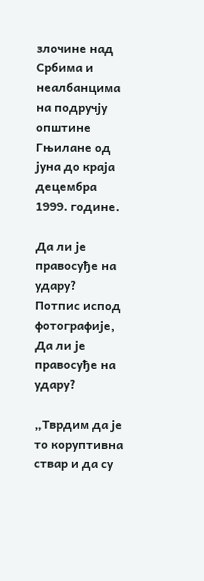злочине над Србима и неалбанцима на подручју општине Гњилане од јуна до краја децембра 1999. године.

Да ли је правосуђе на удару?
Потпис испод фотографије, Да ли је правосуђе на удару?

„Тврдим да је то коруптивна ствар и да су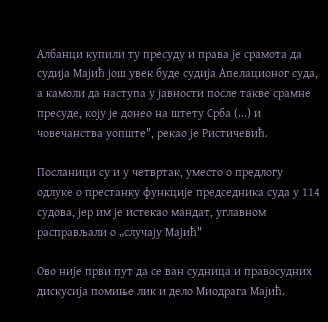Албанци купили ту пресуду и права је срамота да судија Мајић још увек буде судија Апелационог суда, а камоли да наступа у јавности после такве срамне пресуде, коју је донео на штету Срба (...) и човечанства уопште", рекао је Ристичевић.

Посланици су и у четвртак, уместо о предлогу одлуке о престанку функције председника суда у 114 судова, јер им је истекао мандат, углавном расправљали о „случају Мајић"

Ово није први пут да се ван судница и правосудних дискусија помиње лик и дело Миодрага Мајић.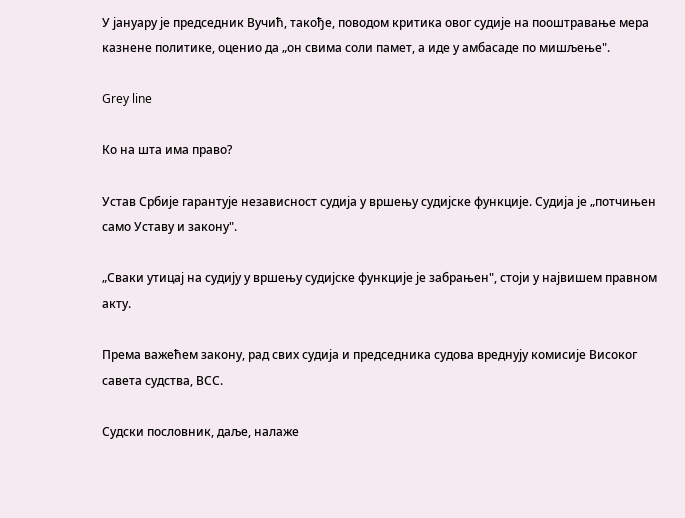У јануару је председник Вучић, такође, поводом критика овог судије на пооштравање мера казнене политике, оценио да „он свима соли памет, а иде у амбасаде по мишљење".

Grey line

Ко на шта има право?

Устав Србије гарантује независност судија у вршењу судијске функције. Судија је „потчињен само Уставу и закону".

„Сваки утицај на судију у вршењу судијске функције је забрањен", стоји у највишем правном акту.

Према важећем закону, рад свих судија и председника судова вреднују комисије Високог савета судства, ВСС.

Судски пословник, даље, налаже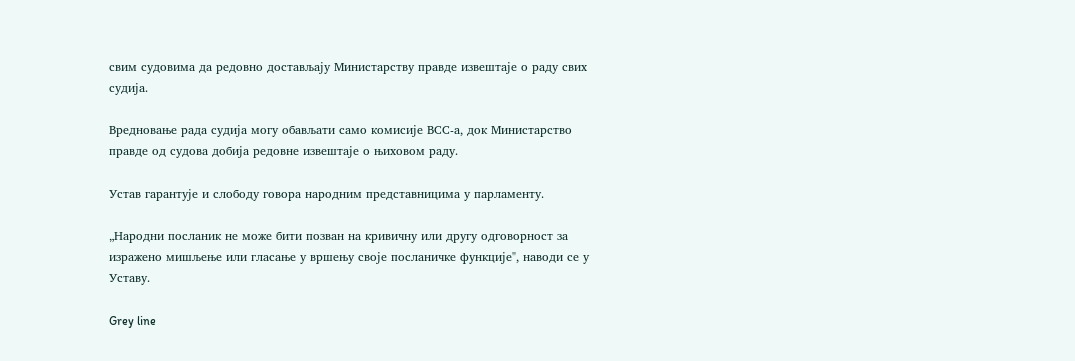свим судовима да редовно достављају Министарству правде извештаје о раду свих судија.

Вредновање рада судија могу обављати само комисије ВСС-а, док Министарство правде од судова добија редовне извештаје о њиховом раду.

Устав гарантује и слободу говора народним представницима у парламенту.

„Народни посланик не може бити позван на кривичну или другу одговорност за изражено мишљење или гласање у вршењу своје посланичке функције", наводи се у Уставу.

Grey line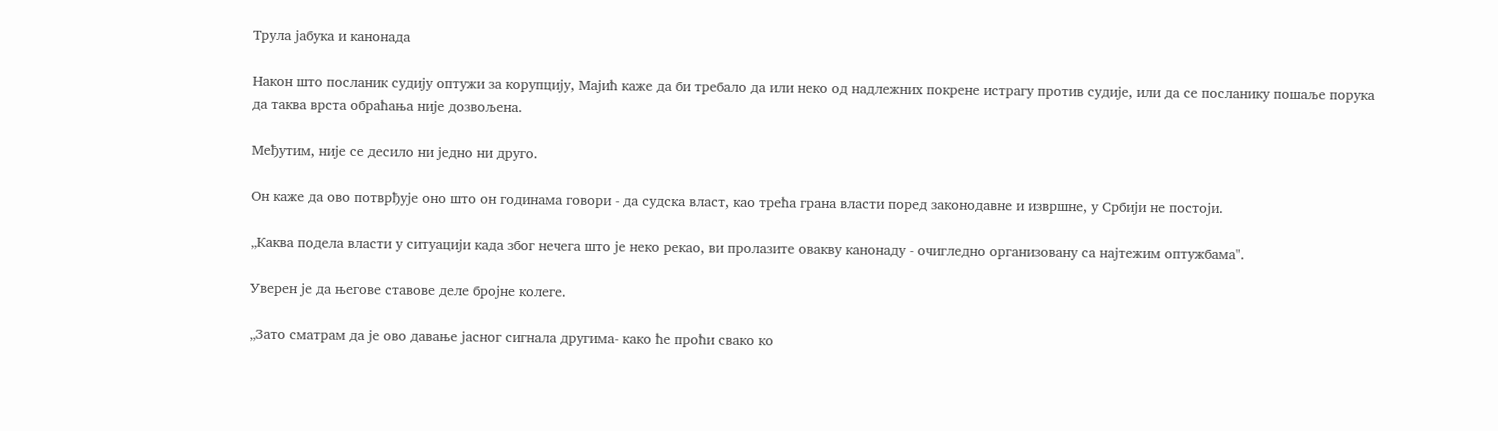Трула јабука и канонада

Након што посланик судију оптужи за корупцију, Мајић каже да би требало да или неко од надлежних покрене истрагу против судије, или да се посланику пошаље порука да таква врста обраћања није дозвољена.

Међутим, није се десило ни једно ни друго.

Он каже да ово потврђује оно што он годинама говори - да судска власт, као трећа грана власти поред законодавне и извршне, у Србији не постоји.

„Каква подела власти у ситуацији када због нечега што је неко рекао, ви пролазите овакву канонаду - очигледно организовану са најтежим оптужбама".

Уверен је да његове ставове деле бројне колеге.

„Зато сматрам да је ово давање јасног сигнала другима- како ће проћи свако ко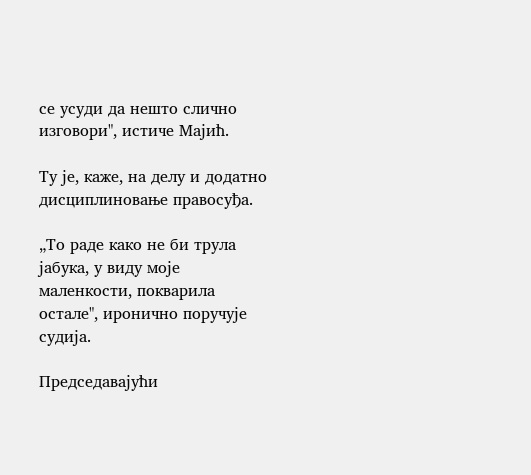се усуди да нешто слично изговори", истиче Мајић.

Ту је, каже, на делу и додатно дисциплиновање правосуђа.

„То раде како не би трула јабука, у виду моје маленкости, покварила остале", иронично поручује судија.

Председавајући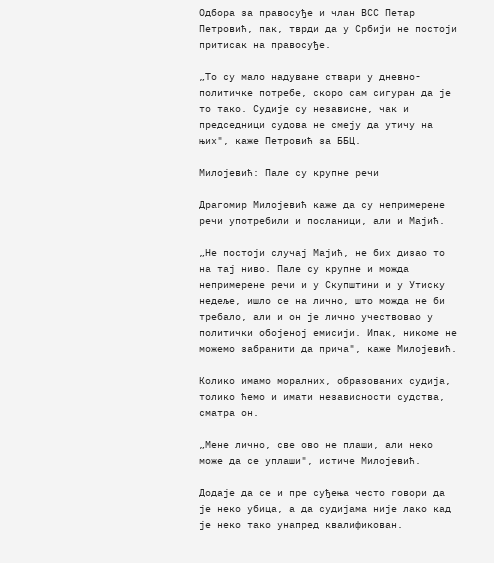Одбора за правосуђе и члан ВСС Петар Петровић, пак, тврди да у Србији не постоји притисак на правосуђе.

„То су мало надуване ствари у дневно-политичке потребе, скоро сам сигуран да је то тако. Судије су независне, чак и председници судова не смеју да утичу на њих", каже Петровић за ББЦ.

Милојевић: Пале су крупне речи

Драгомир Милојевић каже да су непримерене речи употребили и посланици, али и Мајић.

„Не постоји случај Мајић, не бих дизао то на тај ниво. Пале су крупне и можда непримерене речи и у Скупштини и у Утиску недеље, ишло се на лично, што можда не би требало, али и он је лично учествовао у политички обојеној емисији. Ипак, никоме не можемо забранити да прича", каже Милојевић.

Колико имамо моралних, образованих судија, толико ћемо и имати независности судства, сматра он.

„Мене лично, све ово не плаши, али неко може да се уплаши", истиче Милојевић.

Додаје да се и пре суђења често говори да је неко убица, а да судијама није лако кад је неко тако унапред квалификован.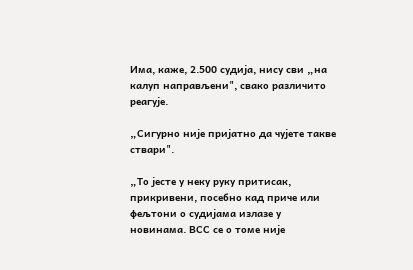Има, каже, 2.500 судија, нису сви „на калуп направљени", свако различито реагује.

„Сигурно није пријатно да чујете такве ствари".

„То јесте у неку руку притисак, прикривени, посебно кад приче или фељтони о судијама излазе у новинама. ВСС се о томе није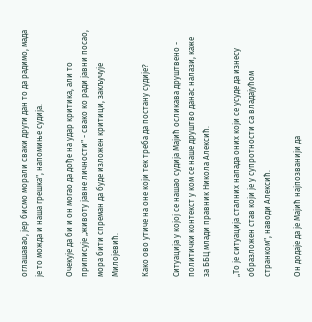оглашавао, јер бисмо морали сваки други дан то да радимо, мада је то можда и наша грешка", напомиње судија.

Очекује да би и он могао да дође на удар критика, али то приписује „животу јавне личности" - свако ко ради јавни посао, мора бити спреман да буде изложен критици, закључује Милојевић.

Како ово утиче на оне који тек треба да постану судије?

Ситуација у којој се нашао судија Мајић осликава друштвено - политички контекст у ком се наше друштво данас налази, каже за ББЦ млади правник Никола Алексић.

„То је ситуација сталних напада оних који се усуде да изнесу образложен став који је у супротности са владајућом странком", наводи Алексић.

Он додаје да је Мајић најпозванији да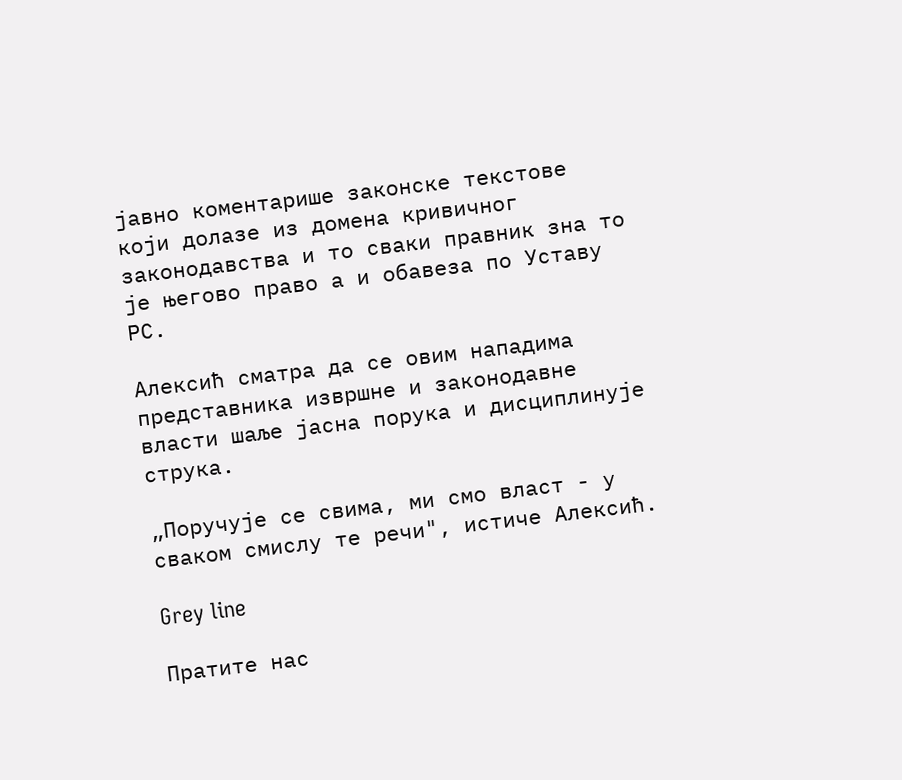јавно коментарише законске текстове који долазе из домена кривичног законодавства и то сваки правник зна то је његово право а и обавеза по Уставу РС.

Алексић сматра да се овим нападима представника извршне и законодавне власти шаље јасна порука и дисциплинује струка.

„Поручује се свима, ми смо власт - у сваком смислу те речи", истиче Алексић.

Grey line

Пратите нас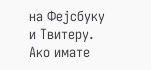на Фејсбуку и Твитеру. Ако имате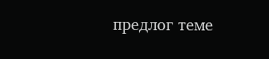предлог теме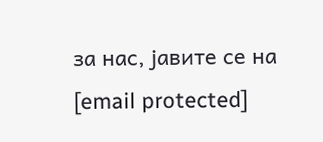за нас, јавите се на [email protected]